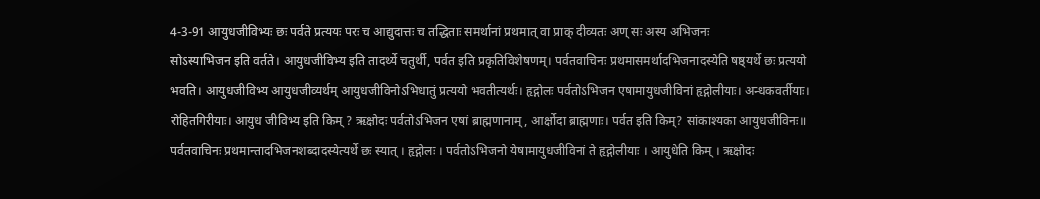4-3-91 आयुधजीविभ्यः छः पर्वते प्रत्ययः परः च आद्युदात्तः च तद्धिताः समर्थानां प्रथमात् वा प्राक् दीव्यतः अण् सः अस्य अभिजनः
सोऽस्याभिजन इति वर्तते। आयुधजीविभ्य इति तादर्थ्ये चतुर्थी, पर्वत इति प्रकृतिविशेषणम्। पर्वतवाचिनः प्रथमासमर्थादभिजनादस्येति षष्ठ्यर्थे छः प्रत्ययो भवति। आयुधजीविभ्य आयुधजीव्यर्थम् आयुधजीविनोऽभिधातुं प्रत्ययो भवतीत्यर्थः। हृद्गोलः पर्वतोऽभिजन एषामायुधजीविनां हृद्गोलीयाः। अन्धकवर्तीयाः। रोहितगिरीयाः। आयुध जीविभ्य इति किम् ? ऋक्षोदः पर्वतोऽभिजन एषां ब्राह्मणानाम्, आर्क्षोदा ब्राह्मणाः। पर्वत इति किम्? सांकाश्यका आयुधजीविनः॥
पर्वतवाचिनः प्रथमान्तादभिजनशब्दादस्येत्यर्थे छः स्यात् । हृद्गोलः । पर्वतोऽभिजनो येषामायुधजीविनां ते हृद्गोलीयाः । आयुधेति किम् । ऋक्षोदः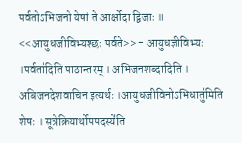पर्वतोऽभिजनो येषां ते आर्क्षोदा द्विजाः ॥
<<आयुधजीविभ्यश्छः पर्वते>> - आयुधज्ञीविभ्यः ।पर्वता॑दिति पाठान्तरम् । अभिजनशब्दादिति । अबिजनदेशवाचिन इत्यर्थः ।आयुधजीविनोऽभिधातु॑मिति शेषः । सूत्रेक्रियार्थोपपदस्ये॑ति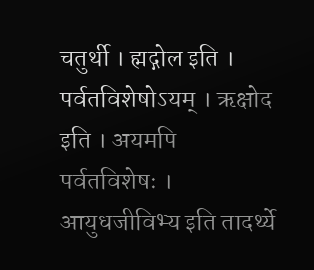चतुर्थी । ह्मद्गोल इति । पर्वतविशेषोऽयम् । ऋक्षोद इति । अयमपि पर्वतविशेषः ।
आयुधजीविभ्य इति तादर्थ्ये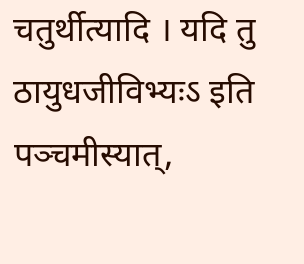चतुर्थीत्यादि । यदि तु ठायुधजीविभ्यःऽ इति पञ्चमीस्यात्,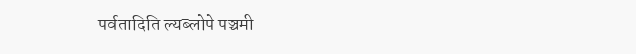पर्वतादिति ल्यब्लोपे पञ्चमी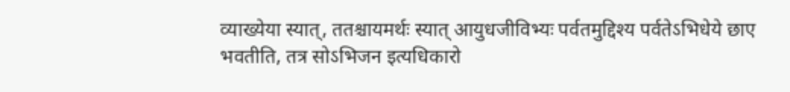व्याख्येया स्यात्, ततश्चायमर्थः स्यात् आयुधजीविभ्यः पर्वतमुद्दिश्य पर्वतेऽभिधेये छाए भवतीति, तत्र सोऽभिजन इत्यधिकारो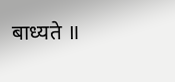बाध्यते ॥